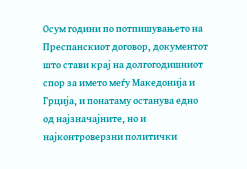Осум години по потпишувањето на Преспанскиот договор, документот што стави крај на долгогодишниот спор за името меѓу Македонија и Грција, и понатаму останува едно од најзначајните, но и најконтроверзни политички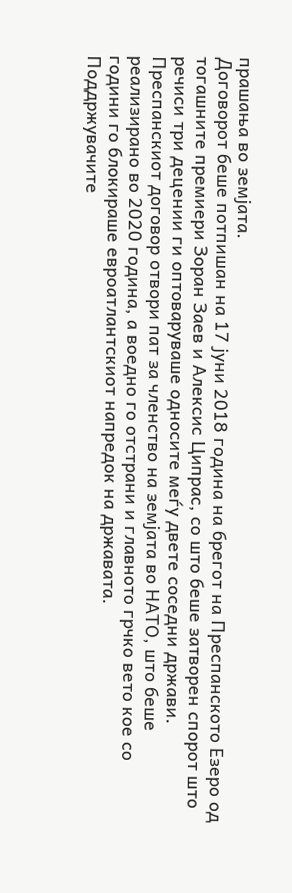прашања во земјата.
Договорот беше потпишан на 17 јуни 2018 година на брегот на Преспанското Езеро од тогашните премиери Зоран Заев и Алексис Ципрас, со што беше затворен спорот што речиси три децении ги оптоваруваше односите меѓу двете соседни држави.
Преспанскиот договор отвори пат за членство на земјата во НАТО, што беше реализирано во 2020 година, а воедно го отстрани и главното грчко вето кое со години го блокираше евроатлантскиот напредок на државата.
Поддржувачите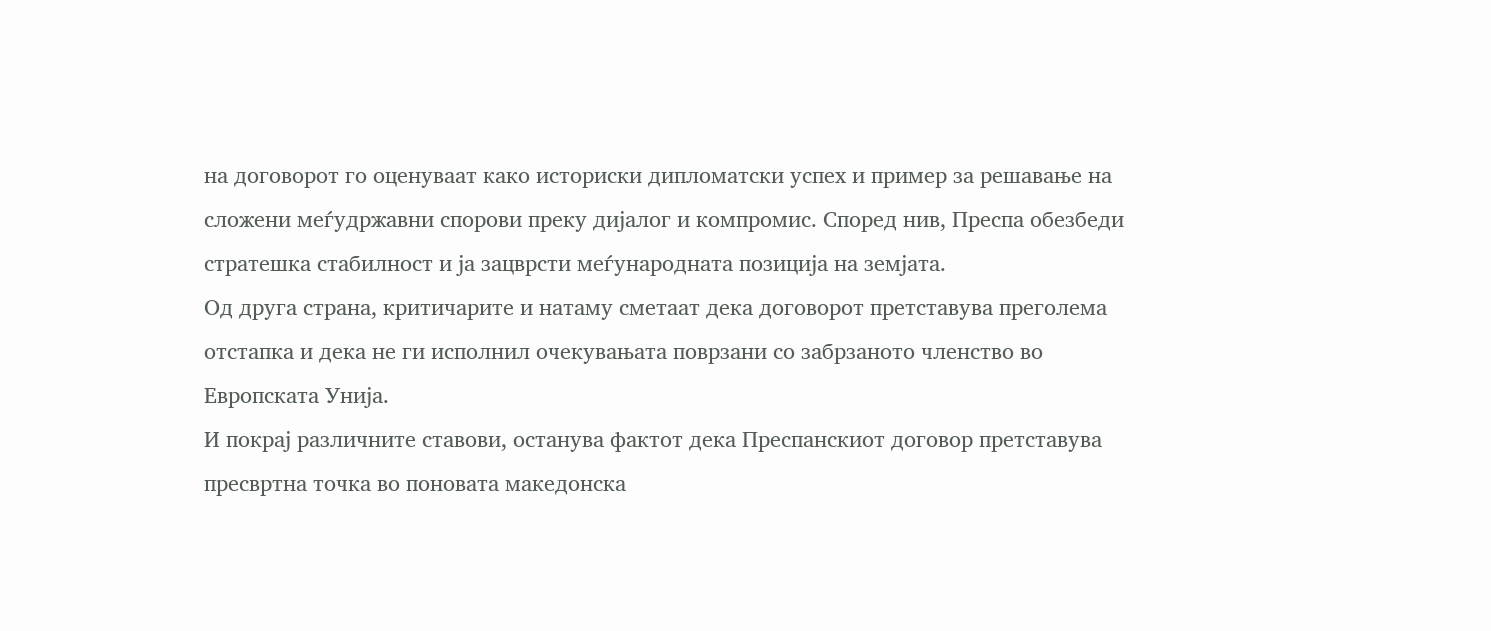на договорот го оценуваат како историски дипломатски успех и пример за решавање на сложени меѓудржавни спорови преку дијалог и компромис. Според нив, Преспа обезбеди стратешка стабилност и ја зацврсти меѓународната позиција на земјата.
Од друга страна, критичарите и натаму сметаат дека договорот претставува преголема отстапка и дека не ги исполнил очекувањата поврзани со забрзаното членство во Европската Унија.
И покрај различните ставови, останува фактот дека Преспанскиот договор претставува пресвртна точка во поновата македонска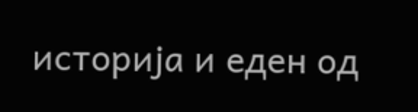историја и еден од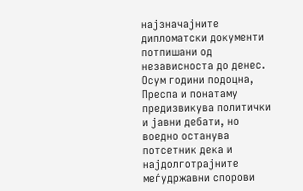најзначајните дипломатски документи потпишани од независноста до денес.
Осум години подоцна, Преспа и понатаму предизвикува политички и јавни дебати, но воедно останува потсетник дека и најдолготрајните меѓудржавни спорови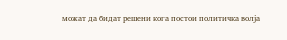можат да бидат решени кога постои политичка волја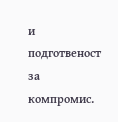и подготвеност за компромис.